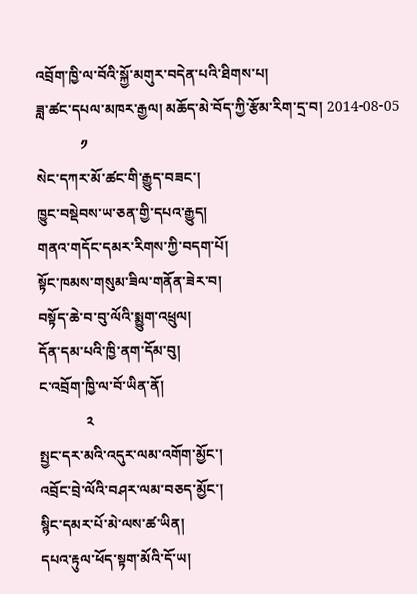འབྲོག་ཁྱི་ལ་བོའི་སྐྱོ་མགུར་བདེན་པའི་ཐིགས་པ།
ཟླ་ཚང་དཔལ་མཁར་རྒྱལ། མཆོད་མེ་བོད་ཀྱི་རྩོམ་རིག་དྲ་བ། 2014-08-05
            ༡
སེང་དཀར་མོ་ཚང་གི་རྒྱུད་བཟང་།
ཁྱུང་བསྡེབས་ཡ་ཅན་གྱི་དཔའ་རྒྱུད།
གནའ་གདོང་དམར་རིགས་ཀྱི་བདག་པོ།
སྟོང་ཁམས་གསུམ་ཟིལ་གནོན་ཟེར་བ།
བསྟོད་ཆེ་བ་བུ་ལོའི་སྨྱུག་འཕྲུལ།
དོན་དམ་པའི་ཁྱི་ནག་དོམ་བུ།
ང་འབྲོག་ཁྱི་ལ་བོ་ཡིན་ནོ།
             ༢
སྤྱང་དར་མའི་འདུར་ལམ་འགོག་མྱོང་།
འབྲོང་བྲེ་ལོའི་བཤར་ལམ་བཅད་མྱོང་།
སྙིང་དམར་པོ་མེ་ལས་ཚ་ཡིན།
དཔའ་རྟུལ་ཕོད་སྟག་མོའི་དོ་ཡ།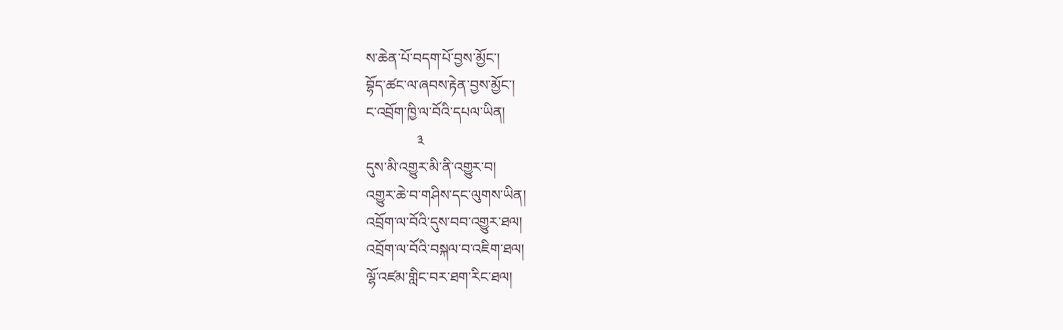ས་ཆེན་པོ་བདག་པོ་བྱས་མྱོང་།
བྷོད་ཚང་ལ་ཞབས་རྟེན་བྱས་མྱོང་།
ང་འབྲོག་ཁྱི་ལ་བོའི་དཔལ་ཡིན།
              ༣
དུས་མི་འགྱུར་མི་ནི་འགྱུར་བ།
འགྱུར་ཆེ་བ་གཤིས་དང་ལུགས་ཡིན།
འབྲོག་ལ་བོའི་དུས་བབ་འགྱུར་ཐལ།
འབྲོག་ལ་བོའི་བསྐལ་བ་འཇིག་ཐལ།
ལྷོ་འཛམ་གླིང་བར་ཐག་རིང་ཐལ།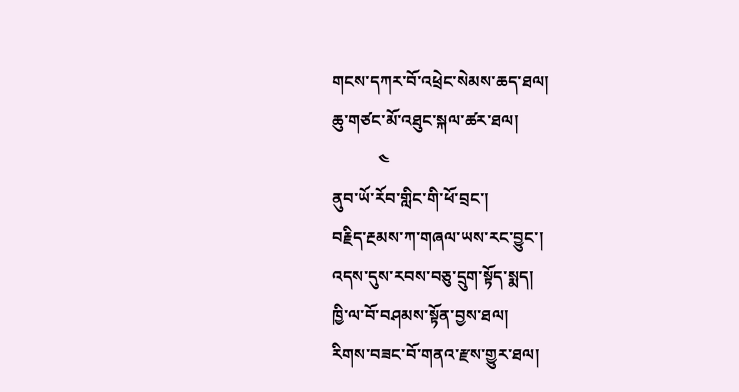གངས་དཀར་བོ་འཕྲེང་སེམས་ཆད་ཐལ།
ཆུ་གཙང་མོ་འཐུང་སྐལ་ཚར་ཐལ།
           ༤
ནུབ་ཡོ་རོབ་གླིང་གི་ཕོ་བྲང་།
བརྗིད་རྔམས་ཀ་གཞལ་ཡས་རང་བྱུང་།
འདས་དུས་རབས་བཅུ་དྲུག་སྟོད་སྨད།
ཁྱི་ལ་བོ་བཤམས་སྟོན་བྱས་ཐལ།
རིགས་བཟང་བོ་གནའ་རྫས་གྱུར་ཐལ།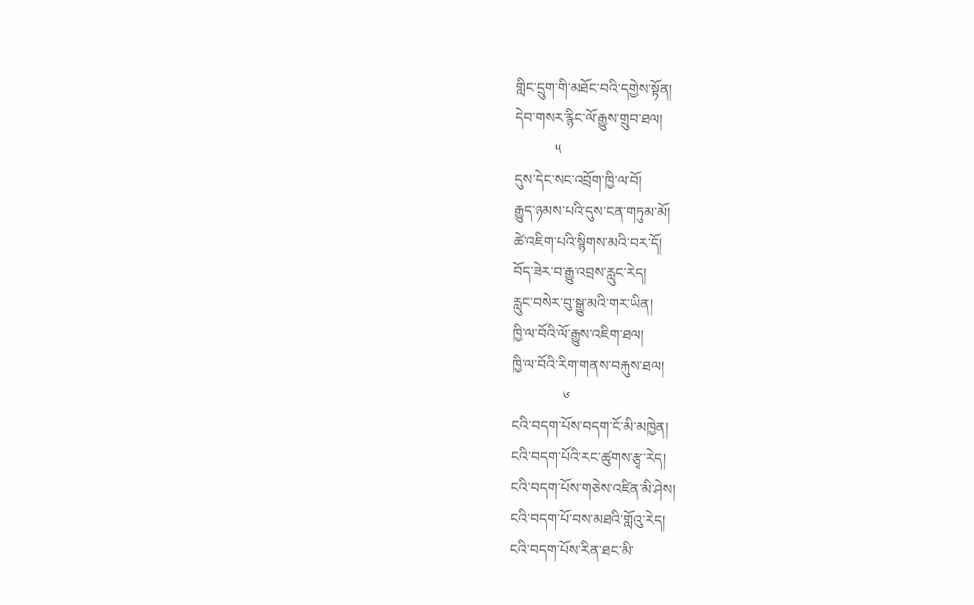གླིང་དྲུག་གི་མཐོང་བའི་དགྱེས་སྟོན།
དེབ་གསར་རྙིང་ལོ་རྒྱུས་གྲུབ་ཐལ།
           ༥
དུས་དེང་སང་འབྲོག་ཁྱི་ལ་བོ།
རྒྱུད་ཉམས་པའི་དུས་ངན་གཏུམ་མོ།
ཚེ་འཇིག་པའི་སྙིགས་མའི་བར་དོ།
བོད་ཟེར་བ་རྒྱུ་འབྲས་རླུང་རེད།
རླུང་བསེར་བུ་སྒྱུ་མའི་གར་ཡིན།
ཁྱི་ལ་བོའི་ལོ་རྒྱུས་འཇིག་ཐལ།
ཁྱི་ལ་བོའི་རིག་གནས་བརྐུས་ཐལ།
              ༦
ངའི་བདག་པོས་བདག་ངོ་མི་མཁྱེན།
ངའི་བདག་པོའི་རང་ཚུགས་རྩྭ་རེད།
ངའི་བདག་པོས་གཅེས་འཛིན་མི་ཤེས།
ངའི་བདག་པོ་བས་མཐའི་གློའུ་རེད།
ངའི་བདག་པོས་རིན་ཐང་མི་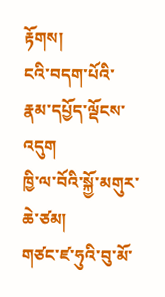རྟོགས།
ངའི་བདག་པོའི་རྣམ་དཔྱོད་ལྡོངས་འདུག
ཁྱི་ལ་བོའི་སྐྱོ་མགུར་ཆེ་ཙམ།
གཙང་ཛ་ཧུའི་བུ་མོ་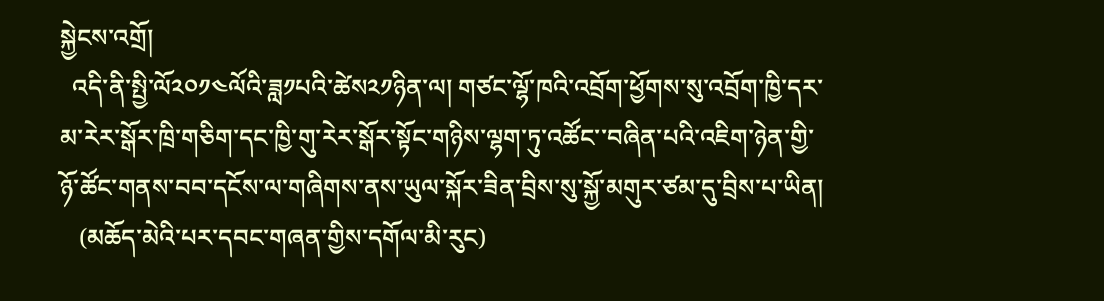སྐྱེངས་འགྲོ།
  འདི་ནི་སྤྱི་ལོ༢༠༡༤ལོའི་ཟླ༡པའི་ཚེས༢༡ཉིན་ལ། གཙང་ལྷོ་ཁའི་འབྲོག་ཕྱོགས་སུ་འབྲོག་ཁྱི་དར་མ་རེར་སྒོར་ཁྲི་གཅིག་དང་ཁྱི་གུ་རེར་སྒོར་སྟོང་གཉིས་ལྷག་ཏུ་འཚོང་་བཞིན་པའི་འཇིག་ཉེན་གྱི་ཉོ་ཚོང་གནས་བབ་དངོས་ལ་གཞིགས་ནས་ཡུལ་སྐོར་ཟིན་བྲིས་སུ་སྐྱོ་མགུར་ཙམ་དུ་བྲིས་པ་ཡིན།
   (མཆོད་མེའི་པར་དབང་གཞན་གྱིས་དགོལ་མི་རུང)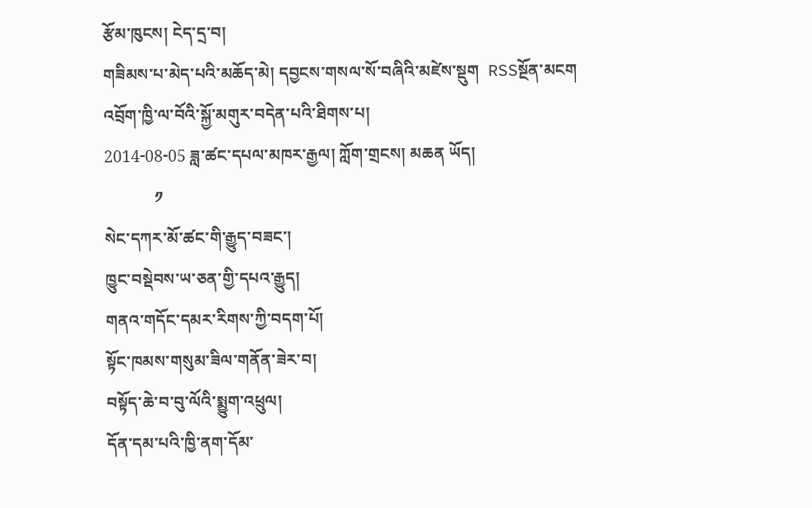རྩོམ་ཁུངས། ངེད་དྲ་བ།
གཟིམས་པ་མེད་པའི་མཆོད་མེ། དབྱངས་གསལ་སོ་བཞིའི་མཛེས་སྡུག  RSSསྔོན་མངག
འབྲོག་ཁྱི་ལ་བོའི་སྐྱོ་མགུར་བདེན་པའི་ཐིགས་པ།
2014-08-05 ཟླ་ཚང་དཔལ་མཁར་རྒྱལ། ཀློག་གྲངས། མཆན ཡོད།
            ༡
སེང་དཀར་མོ་ཚང་གི་རྒྱུད་བཟང་།
ཁྱུང་བསྡེབས་ཡ་ཅན་གྱི་དཔའ་རྒྱུད།
གནའ་གདོང་དམར་རིགས་ཀྱི་བདག་པོ།
སྟོང་ཁམས་གསུམ་ཟིལ་གནོན་ཟེར་བ།
བསྟོད་ཆེ་བ་བུ་ལོའི་སྨྱུག་འཕྲུལ།
དོན་དམ་པའི་ཁྱི་ནག་དོམ་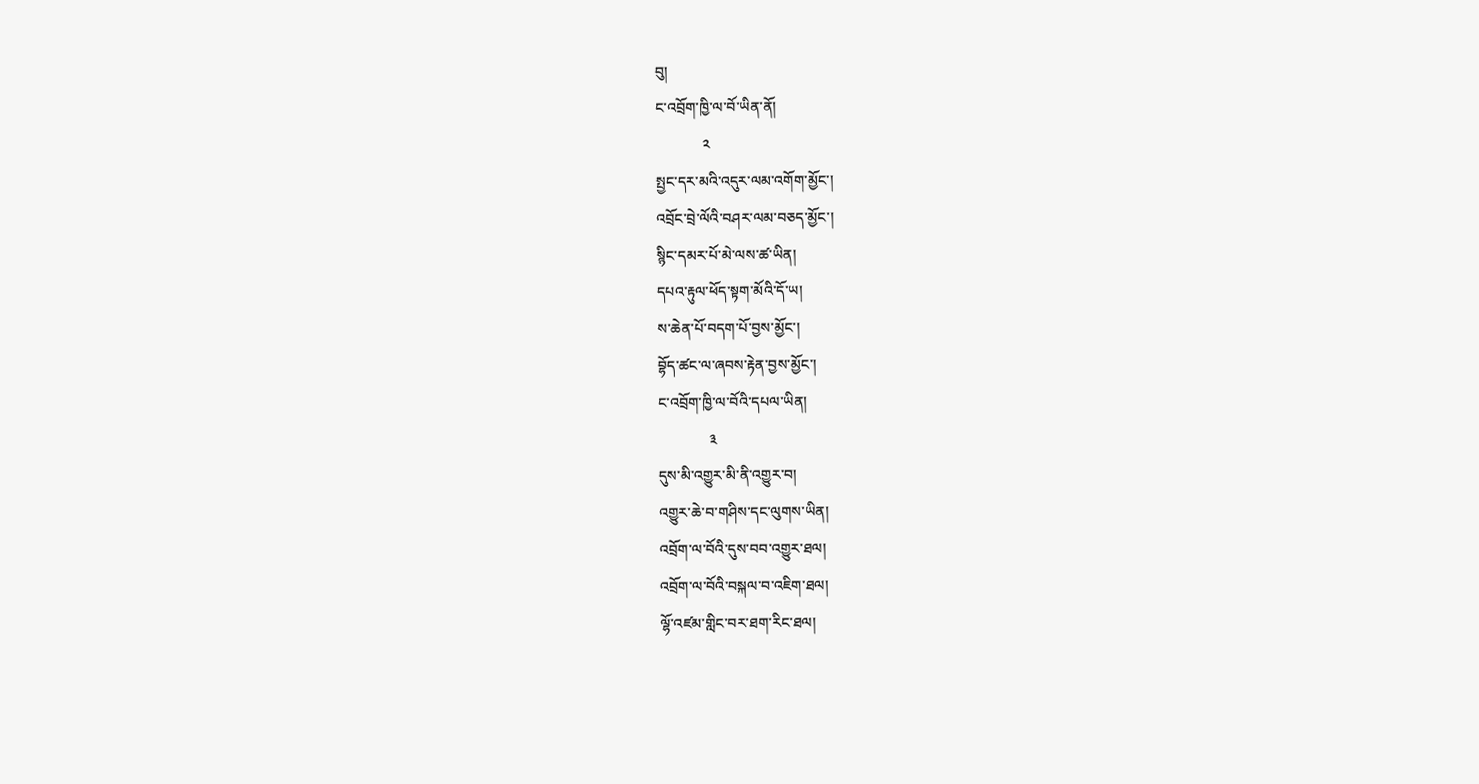བུ།
ང་འབྲོག་ཁྱི་ལ་བོ་ཡིན་ནོ།
             ༢
སྤྱང་དར་མའི་འདུར་ལམ་འགོག་མྱོང་།
འབྲོང་བྲེ་ལོའི་བཤར་ལམ་བཅད་མྱོང་།
སྙིང་དམར་པོ་མེ་ལས་ཚ་ཡིན།
དཔའ་རྟུལ་ཕོད་སྟག་མོའི་དོ་ཡ།
ས་ཆེན་པོ་བདག་པོ་བྱས་མྱོང་།
བྷོད་ཚང་ལ་ཞབས་རྟེན་བྱས་མྱོང་།
ང་འབྲོག་ཁྱི་ལ་བོའི་དཔལ་ཡིན།
              ༣
དུས་མི་འགྱུར་མི་ནི་འགྱུར་བ།
འགྱུར་ཆེ་བ་གཤིས་དང་ལུགས་ཡིན།
འབྲོག་ལ་བོའི་དུས་བབ་འགྱུར་ཐལ།
འབྲོག་ལ་བོའི་བསྐལ་བ་འཇིག་ཐལ།
ལྷོ་འཛམ་གླིང་བར་ཐག་རིང་ཐལ།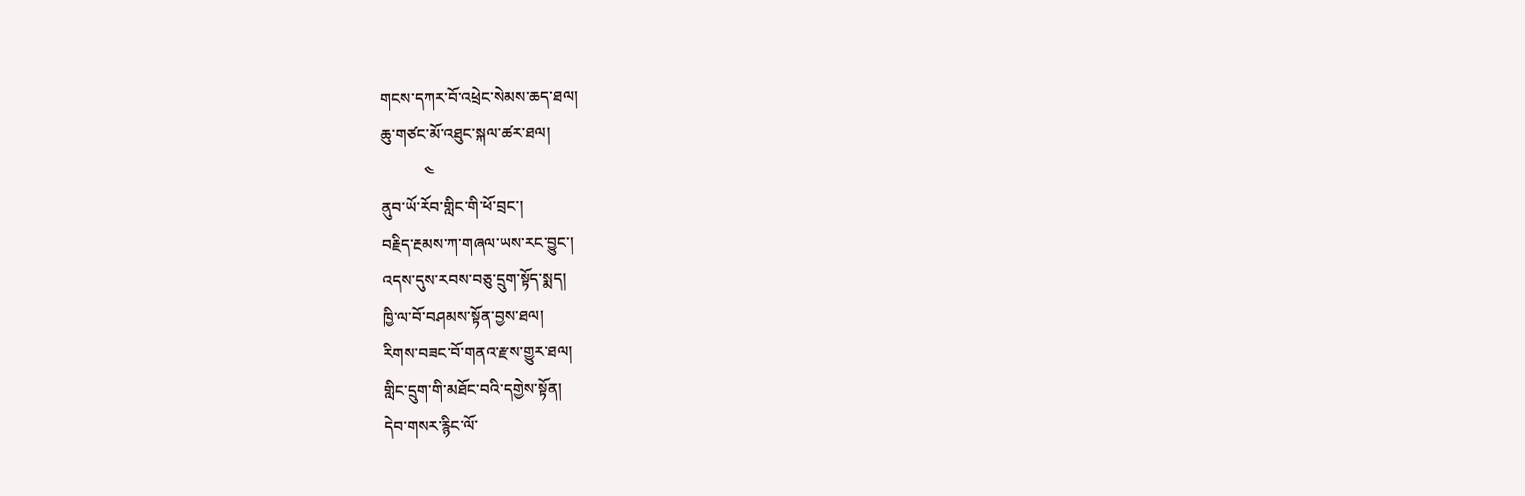གངས་དཀར་བོ་འཕྲེང་སེམས་ཆད་ཐལ།
ཆུ་གཙང་མོ་འཐུང་སྐལ་ཚར་ཐལ།
           ༤
ནུབ་ཡོ་རོབ་གླིང་གི་ཕོ་བྲང་།
བརྗིད་རྔམས་ཀ་གཞལ་ཡས་རང་བྱུང་།
འདས་དུས་རབས་བཅུ་དྲུག་སྟོད་སྨད།
ཁྱི་ལ་བོ་བཤམས་སྟོན་བྱས་ཐལ།
རིགས་བཟང་བོ་གནའ་རྫས་གྱུར་ཐལ།
གླིང་དྲུག་གི་མཐོང་བའི་དགྱེས་སྟོན།
དེབ་གསར་རྙིང་ལོ་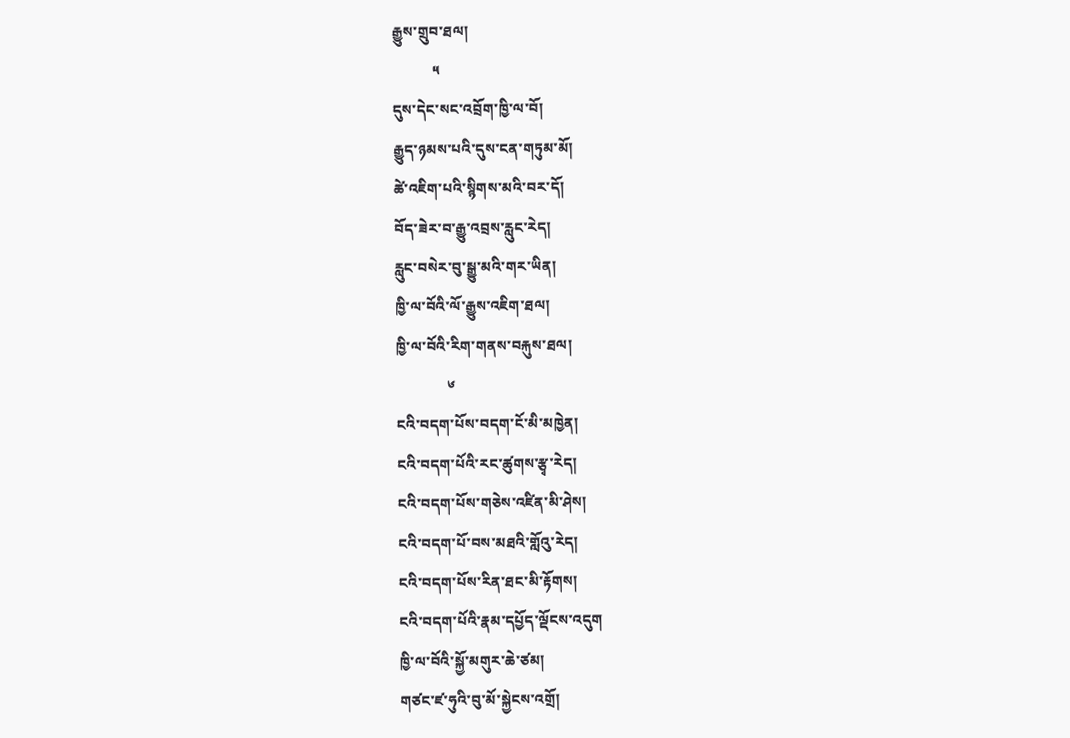རྒྱུས་གྲུབ་ཐལ།
           ༥
དུས་དེང་སང་འབྲོག་ཁྱི་ལ་བོ།
རྒྱུད་ཉམས་པའི་དུས་ངན་གཏུམ་མོ།
ཚེ་འཇིག་པའི་སྙིགས་མའི་བར་དོ།
བོད་ཟེར་བ་རྒྱུ་འབྲས་རླུང་རེད།
རླུང་བསེར་བུ་སྒྱུ་མའི་གར་ཡིན།
ཁྱི་ལ་བོའི་ལོ་རྒྱུས་འཇིག་ཐལ།
ཁྱི་ལ་བོའི་རིག་གནས་བརྐུས་ཐལ།
              ༦
ངའི་བདག་པོས་བདག་ངོ་མི་མཁྱེན།
ངའི་བདག་པོའི་རང་ཚུགས་རྩྭ་རེད།
ངའི་བདག་པོས་གཅེས་འཛིན་མི་ཤེས།
ངའི་བདག་པོ་བས་མཐའི་གློའུ་རེད།
ངའི་བདག་པོས་རིན་ཐང་མི་རྟོགས།
ངའི་བདག་པོའི་རྣམ་དཔྱོད་ལྡོངས་འདུག
ཁྱི་ལ་བོའི་སྐྱོ་མགུར་ཆེ་ཙམ།
གཙང་ཛ་ཧུའི་བུ་མོ་སྐྱེངས་འགྲོ།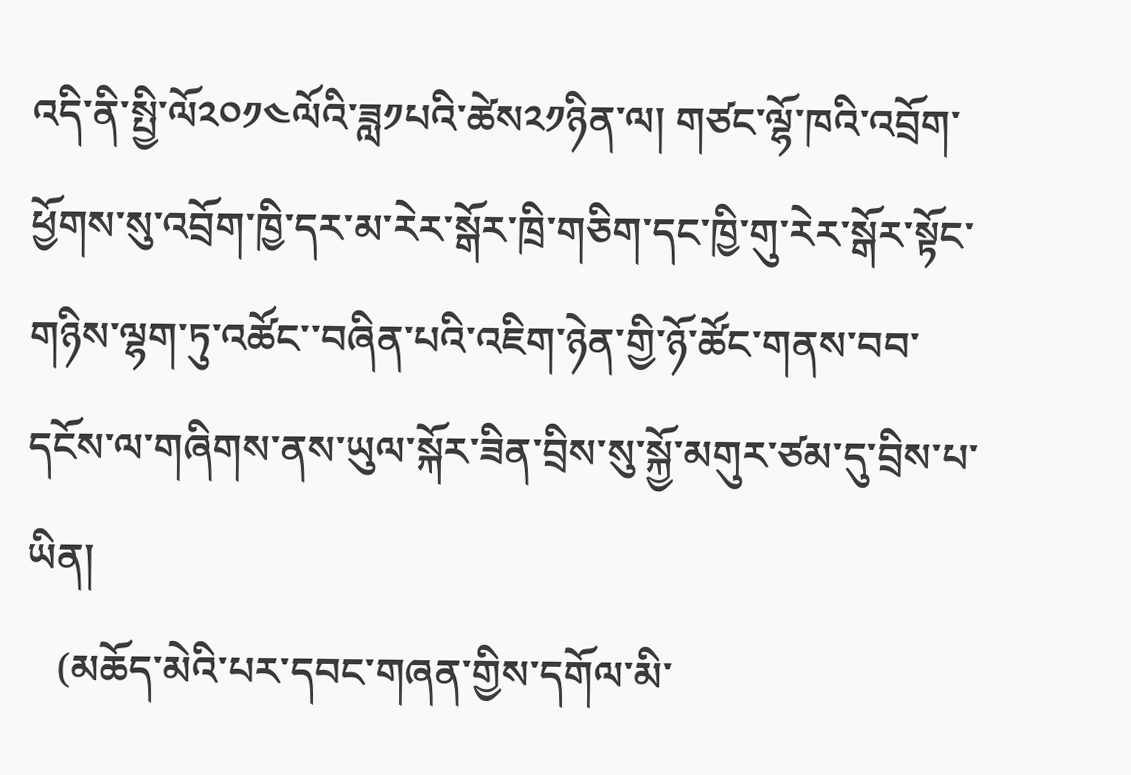འདི་ནི་སྤྱི་ལོ༢༠༡༤ལོའི་ཟླ༡པའི་ཚེས༢༡ཉིན་ལ། གཙང་ལྷོ་ཁའི་འབྲོག་ཕྱོགས་སུ་འབྲོག་ཁྱི་དར་མ་རེར་སྒོར་ཁྲི་གཅིག་དང་ཁྱི་གུ་རེར་སྒོར་སྟོང་གཉིས་ལྷག་ཏུ་འཚོང་་བཞིན་པའི་འཇིག་ཉེན་གྱི་ཉོ་ཚོང་གནས་བབ་དངོས་ལ་གཞིགས་ནས་ཡུལ་སྐོར་ཟིན་བྲིས་སུ་སྐྱོ་མགུར་ཙམ་དུ་བྲིས་པ་ཡིན།
   (མཆོད་མེའི་པར་དབང་གཞན་གྱིས་དགོལ་མི་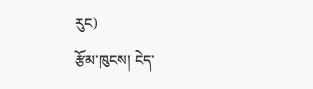རུང)
རྩོམ་ཁུངས། ངེད་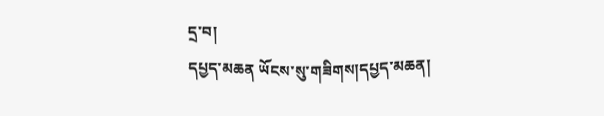དྲ་བ།
དཔྱད་མཆན ཡོངས་སུ་གཟིགས།དཔྱད་མཆན།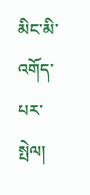མིང་མི་འགོད་པར་སྤེལ།